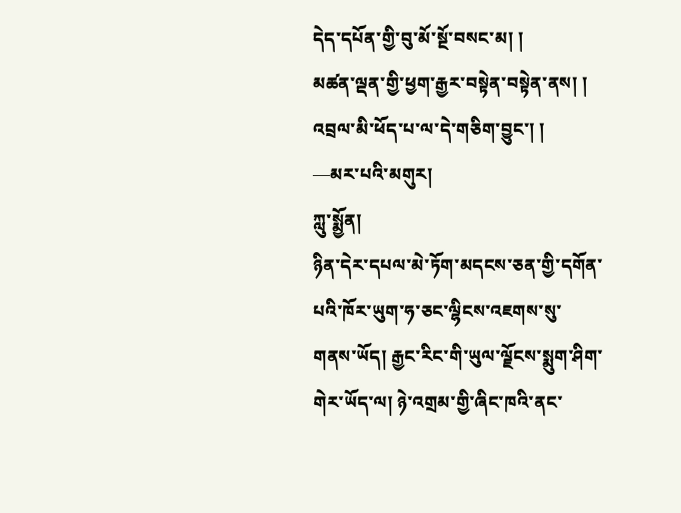དེད་དཔོན་གྱི་བུ་མོ་སྔོ་བསང་མ། །
མཚན་ལྡན་གྱི་ཕྱག་རྒྱར་བསྟེན་བསྟེན་ནས། །
འབྲལ་མི་ཕོད་པ་ལ་དེ་གཅིག་བྱུང་། །
—མར་པའི་མགུར།
ཀླུ་སྨྱོན།
ཉིན་དེར་དཔལ་མེ་ཏོག་མདངས་ཅན་གྱི་དགོན་པའི་ཁོར་ཡུག་ཧ་ཅང་ལྷིངས་འཇགས་སུ་གནས་ཡོད། རྒྱང་རིང་གི་ཡུལ་ལྗོངས་སྨུག་ཤིག་གེར་ཡོད་ལ། ཉེ་འགྲམ་གྱི་ཞིང་ཁའི་ནང་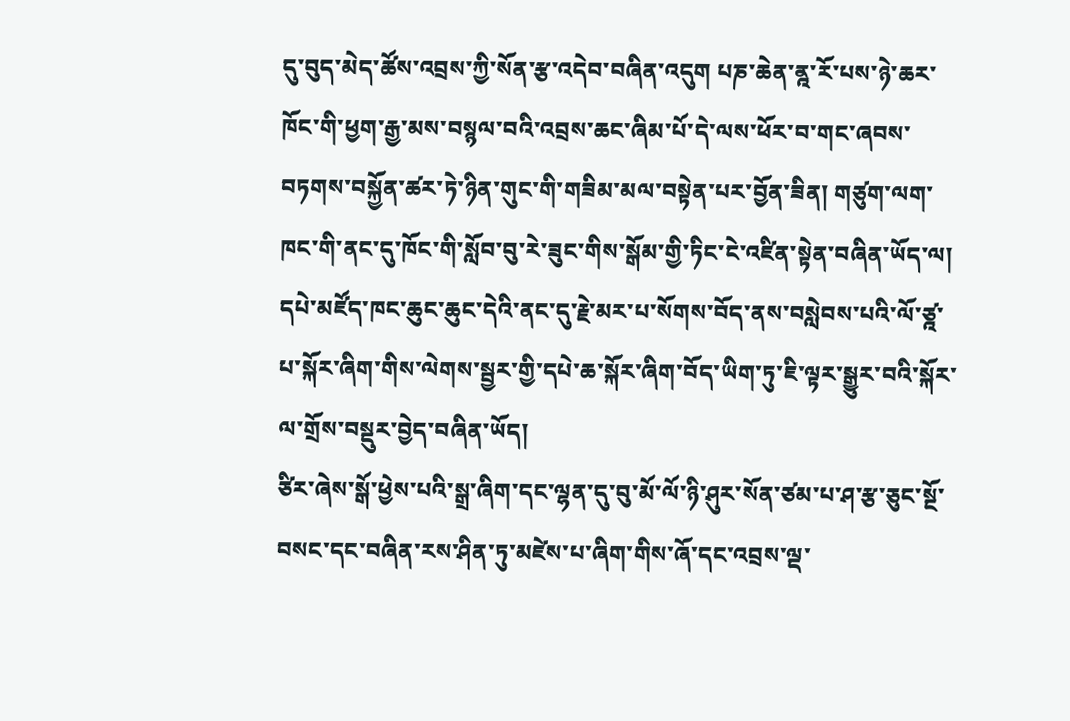དུ་བུད་མེད་ཚོས་འབྲས་ཀྱི་སོན་རྩ་འདེབ་བཞིན་འདུག པཎ་ཆེན་ནྰ་རོ་པས་ཉེ་ཆར་ཁོང་གི་ཕྱག་རྒྱ་མས་བསྙལ་བའི་འབྲས་ཆང་ཞིམ་པོ་དེ་ལས་ཕོར་བ་གང་ཞབས་བཏགས་བསྐྱོན་ཚར་ཏེ་ཉིན་གུང་གི་གཟིམ་མལ་བསྟེན་པར་བྱོན་ཟིན། གཙུག་ལག་ཁང་གི་ནང་དུ་ཁོང་གི་སློབ་བུ་རེ་ཟུང་གིས་སྒོམ་གྱི་ཏིང་ངེ་འཛིན་སྟེན་བཞིན་ཡོད་ལ། དཔེ་མཛོད་ཁང་ཆུང་ཆུང་དེའི་ནང་དུ་རྗེ་མར་པ་སོགས་བོད་ནས་བསླེབས་པའི་ལོ་ཙྰ་པ་སྐོར་ཞིག་གིས་ལེགས་སྦྱར་གྱི་དཔེ་ཆ་སྐོར་ཞིག་བོད་ཡིག་ཏུ་ཇི་ལྟར་སྒྱུར་བའི་སྐོར་ལ་གྲོས་བསྡུར་བྱེད་བཞིན་ཡོད།
ཙིར་ཞེས་སྒོ་ཕྱེས་པའི་སྒྲ་ཞིག་དང་ལྷན་དུ་བུ་མོ་ལོ་ཉི་ཤུར་སོན་ཙམ་པ་ཤ་རྩ་ཅུང་སྔོ་བསང་དང་བཞིན་རས་ཤིན་ཏུ་མཛེས་པ་ཞིག་གིས་ཞོ་དང་འབྲས་ལྡ་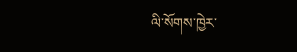ལི་སོགས་ཁྱེར་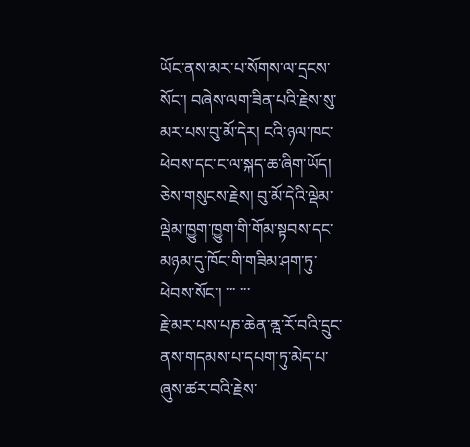ཡོང་ནས་མར་པ་སོགས་ལ་དྲངས་སོང་། བཞེས་ལག་ཟིན་པའི་རྗེས་སུ་མར་པས་བུ་མོ་དེར། ངའི་ཉལ་ཁང་ཕེབས་དང་ང་ལ་སྐད་ཆ་ཞིག་ཡོད། ཅེས་གསུངས་རྗེས། བུ་མོ་དེའི་ལྡེམ་ལྡེམ་ཁྱུག་ཁྱུག་གི་གོམ་སྟབས་དང་མཉམ་དུ་ཁོང་གི་གཟིམ་ཤག་ཏུ་ཕེབས་སོང་། ་་་ ་་་
རྗེ་མར་པས་པཎ་ཆེན་ནྰ་རོ་བའི་དྲུང་ནས་གདམས་པ་དཔག་ཏུ་མེད་པ་ཞུས་ཚར་བའི་རྗེས་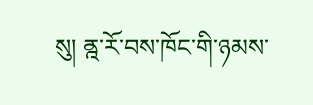སུ། ནྰ་རོ་བས་ཁོང་གི་ཉམས་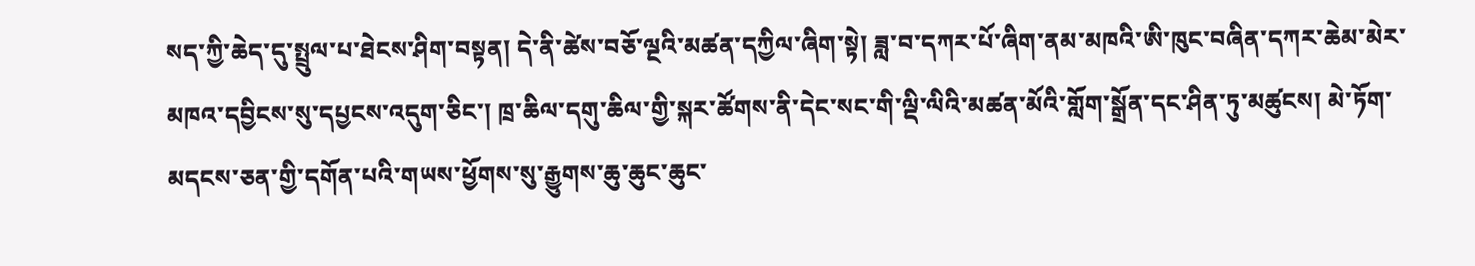སད་ཀྱི་ཆེད་དུ་སྤྲུལ་པ་ཐེངས་ཤིག་བསྟན། དེ་ནི་ཚེས་བཅོ་ལྔའི་མཚན་དཀྱིལ་ཞིག་སྟེ། ཟླ་བ་དཀར་པོ་ཞིག་ནམ་མཁའི་ཨི་ཁུང་བཞིན་དཀར་ཆེམ་མེར་མཁའ་དབྱིངས་སུ་དཔྱངས་འདུག་ཅིང་། ཁྲ་ཆིལ་དགུ་ཆིལ་གྱི་སྐར་ཚོགས་ནི་དེང་སང་གི་ལྡི་ལིའི་མཚན་མོའི་གློག་སྒྲོན་དང་ཤིན་ཏུ་མཚུངས། མེ་ཏོག་མདངས་ཅན་གྱི་དགོན་པའི་གཡས་ཕྱོགས་སུ་རྒྱུགས་ཆུ་ཆུང་ཆུང་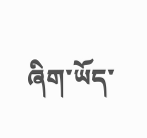ཞིག་ཡོད་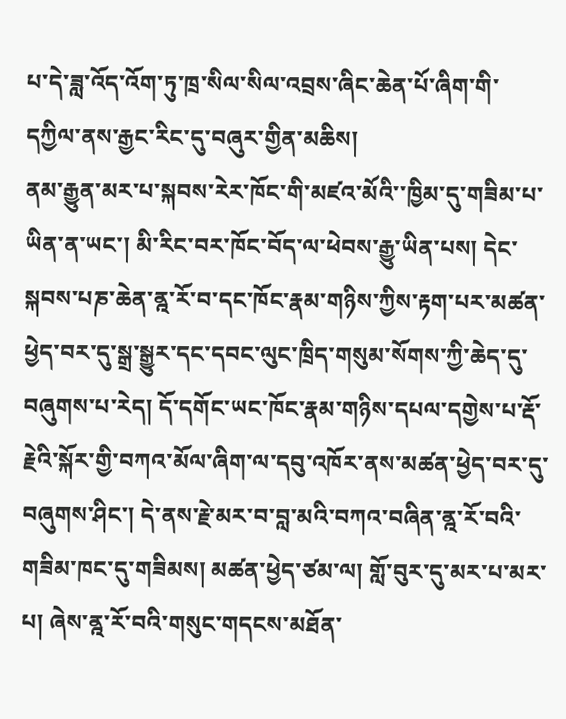པ་དེ་ཟླ་འོད་འོག་ཏུ་ཁྲ་སིལ་སིལ་འབྲས་ཞིང་ཆེན་པོ་ཞིག་གི་དཀྱིལ་ནས་རྒྱང་རིང་དུ་བཞུར་གྱིན་མཆིས།
ནམ་རྒྱུན་མར་པ་སྐབས་རེར་ཁོང་གི་མཛའ་མོའི་་ཁྱིམ་དུ་གཟིམ་པ་ཡིན་ན་ཡང་། མི་རིང་བར་ཁོང་བོད་ལ་ཕེབས་རྒྱུ་ཡིན་པས། དེང་སྐབས་པཎ་ཆེན་ནྰ་རོ་བ་དང་ཁོང་རྣམ་གཉིས་ཀྱིས་རྟག་པར་མཚན་ཕྱེད་བར་དུ་སྒྲ་སྒྱུར་དང་དབང་ལུང་ཁྲིད་གསུམ་སོགས་ཀྱི་ཆེད་དུ་བཞུགས་པ་རེད། དོ་དགོང་ཡང་ཁོང་རྣམ་གཉིས་དཔལ་དགྱེས་པ་རྡོ་རྗེའི་སྐོར་གྱི་བཀའ་མོལ་ཞིག་ལ་དབུ་འཁོར་ནས་མཚན་ཕྱེད་བར་དུ་བཞུགས་ཤིང་། དེ་ནས་རྗེ་མར་བ་བླ་མའི་བཀའ་བཞིན་ནྰ་རོ་བའི་གཟིམ་ཁང་དུ་གཟིམས། མཚན་ཕྱེད་ཙམ་ལ། གློ་བུར་དུ་མར་པ་མར་པ། ཞེས་ནྰ་རོ་བའི་གསུང་གདངས་མཐོན་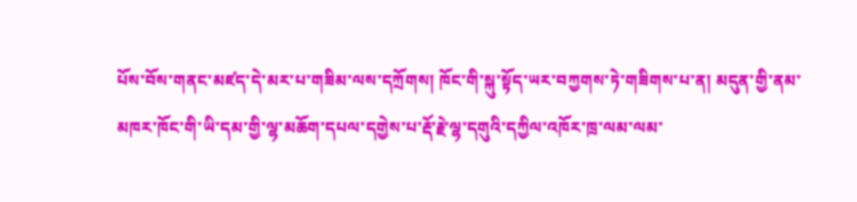པོས་བོས་གནང་མཛད་དེ་མར་པ་གཟིམ་ལས་དཀྲོགས། ཁོང་གི་སྐུ་སྟོད་ཡར་བཀྱགས་ཏེ་གཟིགས་པ་ན། མདུན་གྱི་ནམ་མཁར་ཁོང་གི་ཡི་དམ་གྱི་ལྷ་མཆོག་དཔལ་དགྱེས་པ་རྡོ་རྗེ་ལྷ་དགུའི་དཀྱིལ་འཁོར་ཁྲ་ལམ་ལམ་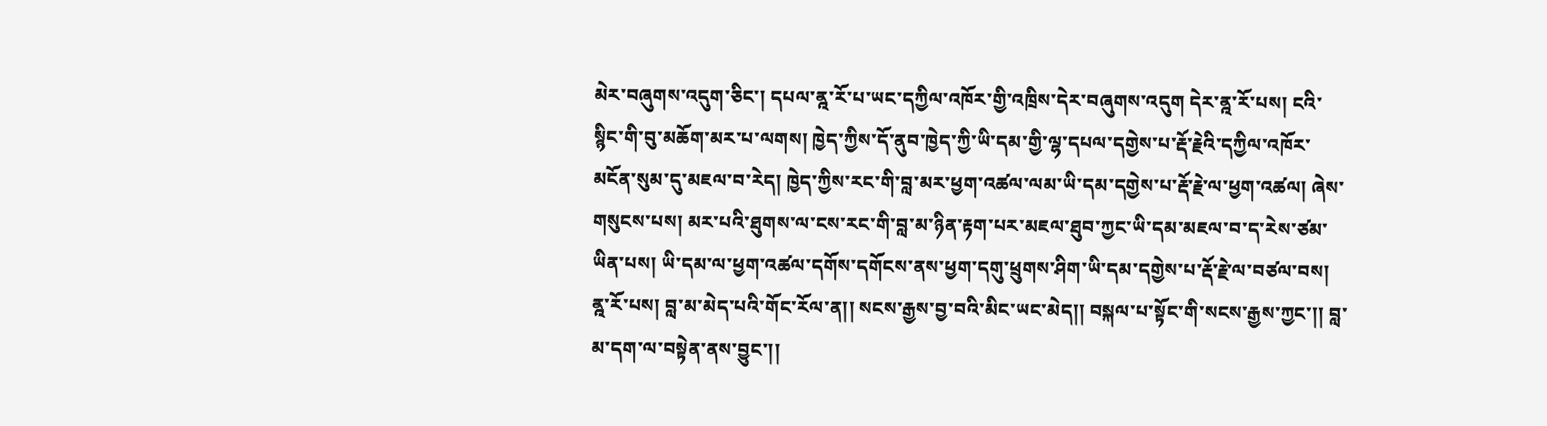མེར་བཞུགས་འདུག་ཅིང་། དཔལ་ནྰ་རོ་པ་ཡང་དཀྱིལ་འཁོར་གྱི་འཁྲིས་དེར་བཞུགས་འདུག དེར་ནྰ་རོ་པས། ངའི་སྙིང་གི་བུ་མཆོག་མར་པ་ལགས། ཁྱེད་ཀྱིས་དོ་ནུབ་ཁྱེད་ཀྱི་ཡི་དམ་གྱི་ལྷ་དཔལ་དགྱེས་པ་རྡོ་རྗེའི་དཀྱིལ་འཁོར་མངོན་སུམ་དུ་མཇལ་བ་རེད། ཁྱེད་ཀྱིས་རང་གི་བླ་མར་ཕྱག་འཚལ་ལམ་ཡི་དམ་དགྱེས་པ་རྡོ་རྗེ་ལ་ཕྱག་འཚལ། ཞེས་གསུངས་པས། མར་པའི་ཐུགས་ལ་ངས་རང་གི་བླ་མ་ཉིན་རྟག་པར་མཇལ་ཐུབ་ཀྱང་ཡི་དམ་མཇལ་བ་ད་རེས་ཙམ་ཡིན་པས། ཡི་དམ་ལ་ཕྱག་འཚལ་དགོས་དགོངས་ནས་ཕྱག་དགུ་ཕྲུགས་ཤིག་ཡི་དམ་དགྱེས་པ་རྡོ་རྗེ་ལ་བཙལ་བས། ནྰ་རོ་པས། བླ་མ་མེད་པའི་གོང་རོལ་ན།། སངས་རྒྱས་བྱ་བའི་མིང་ཡང་མེད།། བསྐལ་པ་སྟོང་གི་སངས་རྒྱས་ཀྱང་།། བླ་མ་དག་ལ་བསྟེན་ནས་བྱུང་།།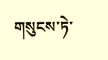གསུངས་ཏེ་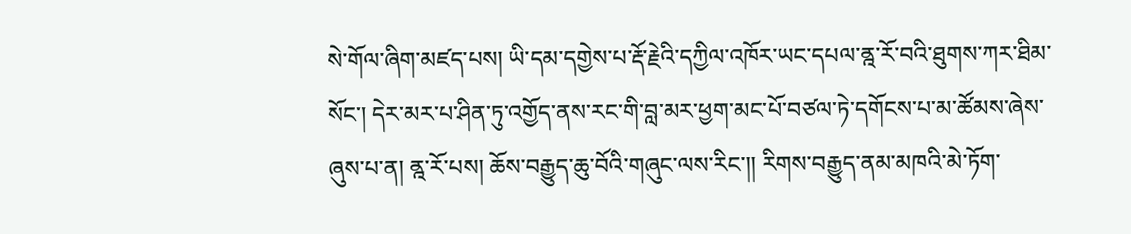སེ་གོལ་ཞིག་མཛད་པས། ཡི་དམ་དགྱེས་པ་རྡོ་རྗེའི་དཀྱིལ་འཁོར་ཡང་དཔལ་ནྰ་རོ་བའི་ཐུགས་ཀར་ཐིམ་སོང་། དེར་མར་པ་ཤིན་ཏུ་འགྱོད་ནས་རང་གི་བླ་མར་ཕྱག་མང་པོ་བཙལ་ཏེ་དགོངས་པ་མ་ཚོམས་ཞེས་ཞུས་པ་ན། ནྰ་རོ་པས། ཆོས་བརྒྱུད་ཆུ་བོའི་གཞུང་ལས་རིང་།། རིགས་བརྒྱུད་ནམ་མཁའི་མེ་ཏོག་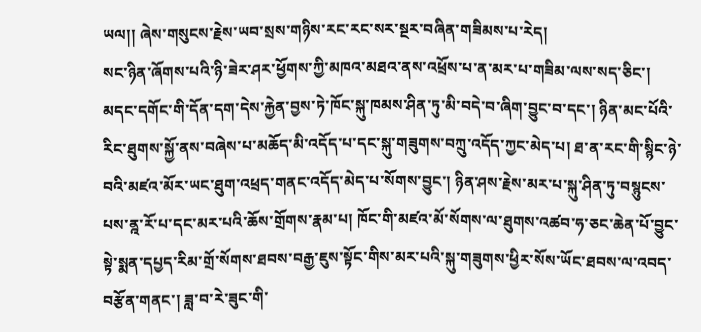ཡལ།། ཞེས་གསུངས་རྗེས་ཡབ་སྲས་གཉིས་རང་རང་སར་སྔར་བཞིན་གཟིམས་པ་རེད།
སང་ཉིན་ཞོགས་པའི་ཉི་ཟེར་ཤར་ཕྱོགས་ཀྱི་མཁའ་མཐའ་ནས་འཕྲོས་པ་ན་མར་པ་གཟིམ་ལས་སད་ཅིང་། མདང་དགོང་གི་དོན་དག་དེས་རྐྱེན་བྱས་ཏེ་ཁོང་སྐུ་ཁམས་ཤིན་ཏུ་མི་བདེ་བ་ཞིག་བྱུང་བ་དང་། ཉིན་མང་པོའི་རིང་ཐུགས་སྐྱོ་ནས་བཞེས་པ་མཆོད་མི་འདོད་པ་དང་སྐུ་གཟུགས་བཀྲུ་འདོད་ཀྱང་མེད་པ། ཐ་ན་རང་གི་སྙིང་ཉེ་བའི་མཛའ་མོར་ཡང་ཐུག་འཕྲད་གནང་འདོད་མེད་པ་སོགས་བྱུང་། ཉིན་ཤས་རྗེས་མར་པ་སྐུ་ཤིན་ཏུ་བསྙུངས་པས་ནྰ་རོ་པ་དང་མར་པའི་ཆོས་གྲོགས་རྣམ་པ། ཁོང་གི་མཛའ་མོ་སོགས་ལ་ཐུགས་འཚབ་ཧ་ཅང་ཆེན་པོ་བྱུང་སྟེ་སྨན་དཔྱད་རིམ་གྲོ་སོགས་ཐབས་བརྒྱ་ཇུས་སྟོང་གིས་མར་པའི་སྐུ་གཟུགས་ཕྱིར་སོས་ཡོང་ཐབས་ལ་འབད་བརྩོན་གནང་། ཟླ་བ་རེ་ཟུང་གི་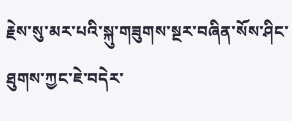རྗེས་སུ་མར་པའི་སྐུ་གཟུགས་སྔར་བཞིན་སོས་ཤིང་ཐུགས་ཀྱང་ཇེ་བདེར་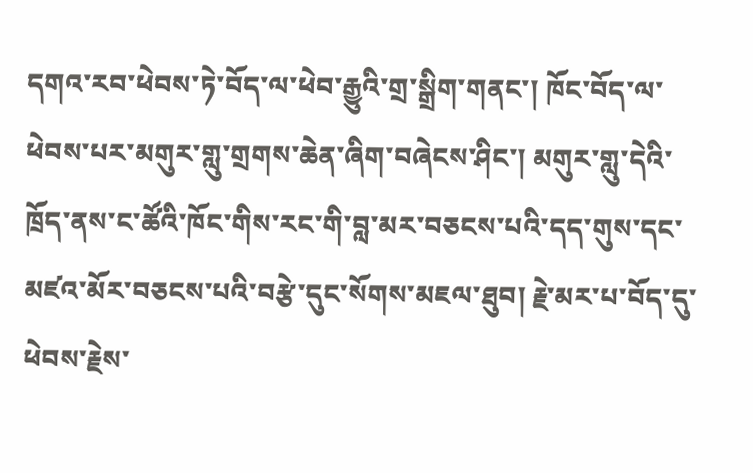དགའ་རབ་ཕེབས་ཏེ་བོད་ལ་ཕེབ་རྒྱུའི་གྲ་སྒྲིག་གནང་། ཁོང་བོད་ལ་ཕེབས་པར་མགུར་གླུ་གྲགས་ཆེན་ཞིག་བཞེངས་ཤིང་། མགུར་གླུ་དེའི་ཁྲོད་ནས་ང་ཚོའི་ཁོང་གིས་རང་གི་བླ་མར་བཅངས་པའི་དད་གུས་དང་མཛའ་མོར་བཅངས་པའི་བརྩེ་དུང་སོགས་མཇལ་ཐུབ། རྗེ་མར་པ་བོད་དུ་ཕེབས་རྗེས་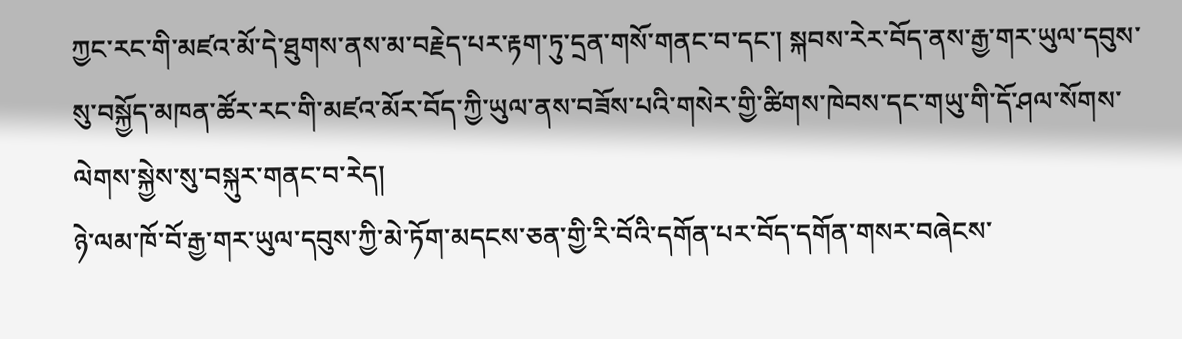ཀྱང་རང་གི་མཛའ་མོ་དེ་ཐུགས་ནས་མ་བརྗེད་པར་རྟག་ཏུ་དྲན་གསོ་གནང་བ་དང་། སྐབས་རེར་བོད་ནས་རྒྱ་གར་ཡུལ་དབུས་སུ་བསྐྱོད་མཁན་ཚོར་རང་གི་མཛའ་མོར་བོད་ཀྱི་ཡུལ་ནས་བཟོས་པའི་གསེར་གྱི་ཚིགས་ཁེབས་དང་གཡུ་གི་དོ་ཤལ་སོགས་ལེགས་སྐྱེས་སུ་བསྐུར་གནང་བ་རེད།
ཉེ་ལམ་ཁོ་བོ་རྒྱ་གར་ཡུལ་དབུས་ཀྱི་མེ་ཏོག་མདངས་ཅན་གྱི་རི་བོའི་དགོན་པར་བོད་དགོན་གསར་བཞེངས་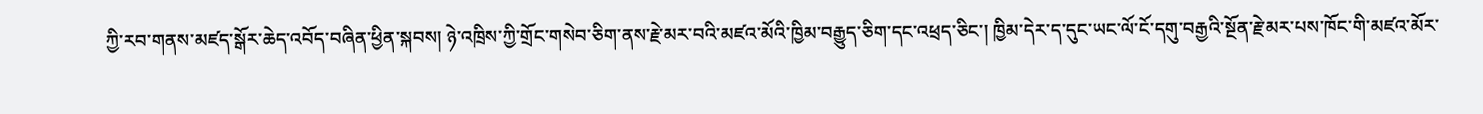ཀྱི་རབ་གནས་མཛད་སྒོར་ཆེད་འབོད་བཞིན་ཕྱིན་སྐབས། ཉེ་འཁྲིས་ཀྱི་གྲོང་གསེབ་ཅིག་ནས་རྗེ་མར་བའི་མཛའ་མོའི་ཁྱིམ་བརྒྱུད་ཅིག་དང་འཕྲད་ཅིང་། ཁྱིམ་དེར་ད་དུང་ཡང་ལོ་ངོ་དགུ་བརྒྱའི་སྔོན་རྗེ་མར་པས་ཁོང་གི་མཛའ་མོར་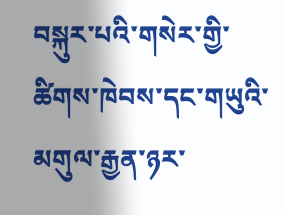བསྐུར་པའི་གསེར་གྱི་ཚིགས་ཁེབས་དང་གཡུའི་མགུལ་རྒྱན་ཉར་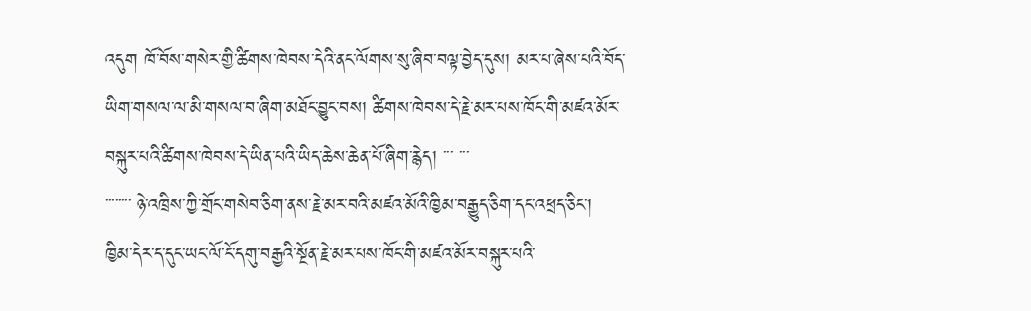འདུག ཁོ་བོས་གསེར་གྱི་ཚིགས་ཁེབས་དེའི་ནང་ལོགས་སུ་ཞིབ་བལྟ་བྱེད་དུས། མར་པ་ཞེས་པའི་བོད་ཡིག་གསལ་ལ་མི་གསལ་བ་ཞིག་མཐོང་བྱུང་བས། ཚིགས་ཁེབས་དེ་རྗེ་མར་པས་ཁོང་གི་མཛའ་མོར་བསྐུར་པའི་ཚིགས་ཁེབས་དེ་ཡིན་པའི་ཡིད་ཆེས་ཆེན་པོ་ཞིག་རྙེད། ་་་ ་་་
་་་་་་་་ ཉེ་འཁྲིས་ཀྱི་གྲོང་གསེབ་ཅིག་ནས་རྗེ་མར་བའི་མཛའ་མོའི་ཁྱིམ་བརྒྱུད་ཅིག་དང་འཕྲད་ཅིང་། ཁྱིམ་དེར་ད་དུང་ཡང་ལོ་ངོ་དགུ་བརྒྱའི་སྔོན་རྗེ་མར་པས་ཁོང་གི་མཛའ་མོར་བསྐུར་པའི་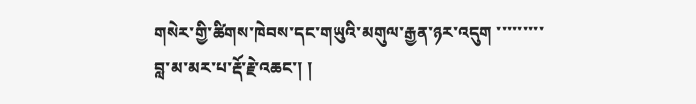གསེར་གྱི་ཚིགས་ཁེབས་དང་གཡུའི་མགུལ་རྒྱན་ཉར་འདུག ་་་་་་་་་
བླ་མ་མར་པ་རྡོ་རྗེ་འཆང་། །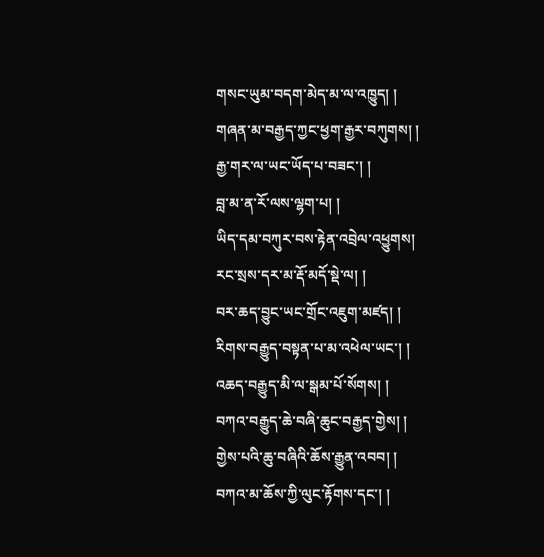གསང་ཡུམ་བདག་མེད་མ་ལ་འཁྱུད། །
གཞན་མ་བརྒྱད་ཀྱང་ཕྱག་རྒྱར་བཀུགས། །
རྒྱ་གར་ལ་ཡང་ཡོད་པ་བཟང་། །
བླ་མ་ན་རོ་ལས་ལྷག་པ། །
ཡིད་དམ་བཀུར་བས་རྟེན་འབྲེལ་འཕྱུགས།
རང་སྲས་དར་མ་རྡོ་མདོ་སྡེ་ལ། །
བར་ཆད་བྱུང་ཡང་གྲོང་འཇུག་མཛད། །
རིགས་བརྒྱུད་བསྟན་པ་མ་འཕེལ་ཡང་། །
འཆད་བརྒྱུད་མི་ལ་སྒམ་པོ་སོགས། །
བཀའ་བརྒྱུད་ཆེ་བཞི་ཆུང་བརྒྱད་གྱེས། །
གྱེས་པའི་ཆུ་བཞིའི་ཆོས་རྒྱུན་འབབ། །
བཀའ་མ་ཆོས་ཀྱི་ལུང་རྟོགས་དང་། །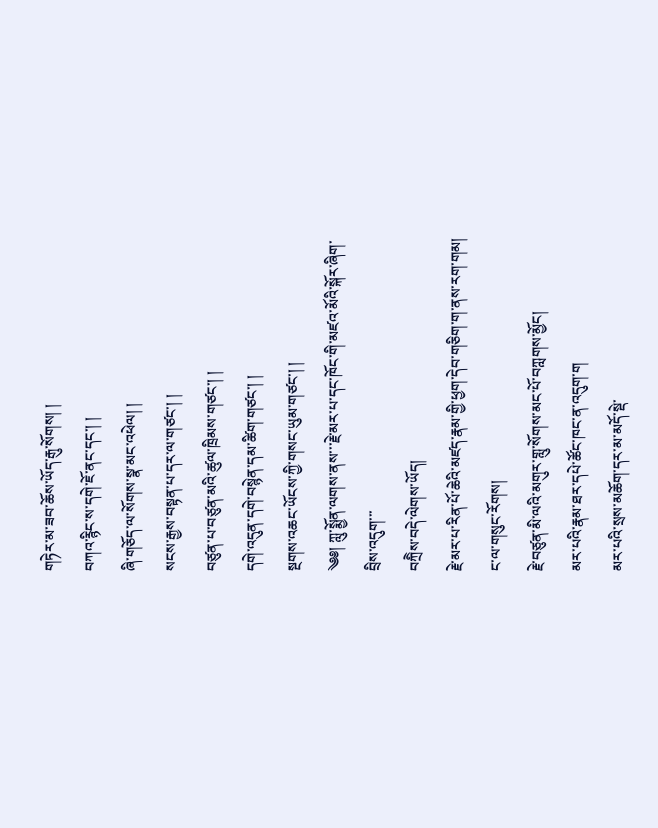གཏེར་མ་ཟབ་ཆོས་ཡོད་རྒུ་སོགས། །
བཀའ་རྙིང་ས་དགེ་ཇོ་ནང་དང་། །
ཞི་གཅོད་ལ་སོགས་སྣ་མང་འཕེལ། །
སངས་རྒྱས་བསྟན་པ་དར་ལ་གཙང་། །
བཙུན་པ་བཙུན་མའི་ཚུལ་ཁྲིམས་གཙང་། །
དགེ་འདུན་དགེ་བསྙེན་དམ་ཚིག་གཙང་། །
སྔགས་འཆང་ཡོངས་ཀྱི་གསང་ཡུམ་གཙང་། །
༄༅། ཀླུ་སྨྱོན་ལགས་ནས་་་རྗེ་མར་པ་དང་ཁོང་གི་མཛའ་མོའི་སྐོར་ཞིག་བྲིས་འདུག་་་
བཀྲིེས་བདེ་ལེགས་ཡོད།
རྗེ་མར་པ་རིན་པོ་ཆེའི་མཛད་རྣམ་གྱི་ཕྱག་དེབ་གཅིག་ག་ནས་རག་གམ། ང་ལ་གསུང་རོགས།
རྗེ་བཙུན་མི་ལའི་མགུར་གླུ་སོགས་མང་པོ་བཀླགས་མྱོང།
མར་པའི་རྣམ་ཐར་དཔེ་ཚོང་ཁང་ན་འདུག་ག
མར་པའི་སྲས་མཆོག་དར་མ་མདོ་སྡེ་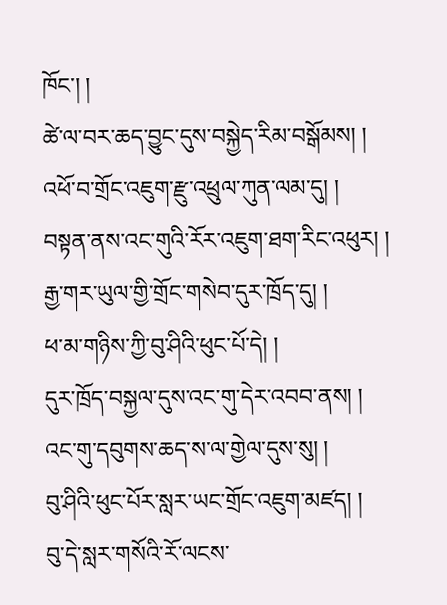ཁོང་། །
ཚེ་ལ་བར་ཆད་བྱུང་དུས་བསྐྱེད་རིམ་བསྒོམས། །
འཕོ་བ་གྲོང་འཇུག་རྫུ་འཕྲུལ་ཀུན་ལམ་དུ། །
བསྟན་ནས་འང་གུའི་རོར་འཇུག་ཐག་རིང་འཕུར། །
རྒྱ་གར་ཡུལ་གྱི་གྲོང་གསེབ་དུར་ཁྲོད་དུ། །
ཕ་མ་གཉིས་ཀྱི་བུ་ཤིའི་ཕུང་པོ་དེ། །
དུར་ཁྲོད་བསྐྱལ་དུས་འང་གུ་དེར་འབབ་ནས། །
འང་གུ་དབུགས་ཆད་ས་ལ་གྱེལ་དུས་སུ། །
བུ་ཤིའི་ཕུང་པོར་སླར་ཡང་གྲོང་འཇུག་མཛད། །
བུ་དེ་སླར་གསོའི་རོ་ལངས་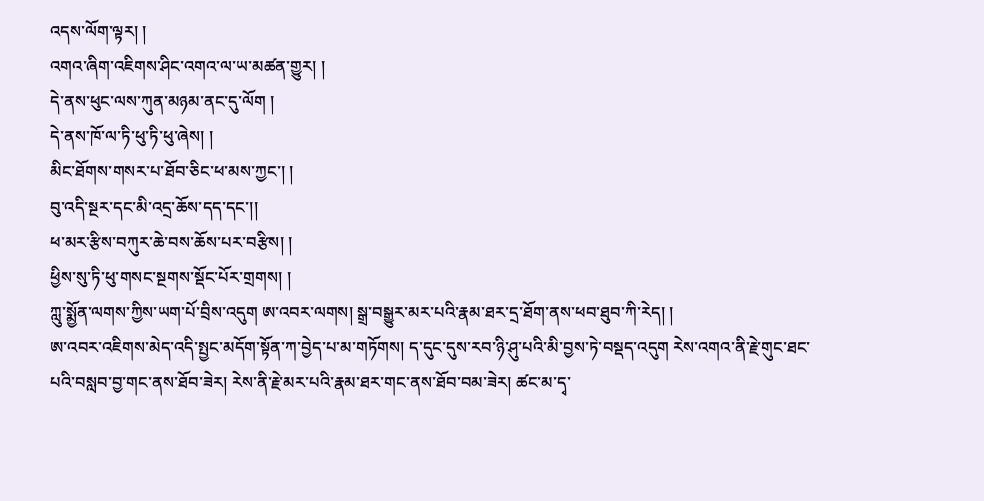འདས་ལོག་ལྟར། །
འགའ་ཞིག་འཇིགས་ཤིང་འགའ་ལ་ཡ་མཚན་གྱུར། །
དེ་ནས་ཕུང་ལས་ཀུན་མཉམ་ནང་དུ་ལོག །
དེ་ནས་ཁོ་ལ་ཏི་ཕུ་ཏི་ཕུ་ཞེས། །
མིང་ཐོགས་གསར་པ་ཐོབ་ཅིང་ཕ་མས་ཀྱང་། །
བུ་འདི་སྔར་དང་མི་འདྲ་ཆོས་དད་དང་།།
ཕ་མར་རྩིས་བཀུར་ཆེ་བས་ཆོས་པར་བརྩིས། །
ཕྱིས་སུ་ཏི་ཕུ་གསང་སྔགས་སྡོང་པོར་གྲགས། །
ཀླུ་སྨྱོན་ལགས་ཀྱིས་ཡག་པོ་བྲིས་འདུག ཨ་འབར་ལགས། སྒྲ་བསྒྱུར་མར་པའི་རྣམ་ཐར་དྲ་ཐོག་ནས་ཕབ་ཐུབ་ཀི་རེད། །
ཨ་འབར་འཇིགས་མེད་འདི་སྤྱང་མདོག་སྟོན་ཀ་བྱེད་པ་མ་གཏོགས། ད་དུང་དུས་རབ་ཉི་ཤུ་པའི་མི་བྱས་ཏེ་བསྡད་འདུག རེས་འགའ་ནི་རྗེ་གུང་ཐང་པའི་བསླབ་བྱ་གང་ནས་ཐོབ་ཟེར། རེས་ནི་རྗེ་མར་པའི་རྣམ་ཐར་གང་ནས་ཐོབ་བམ་ཟེར། ཚང་མ་དྭ་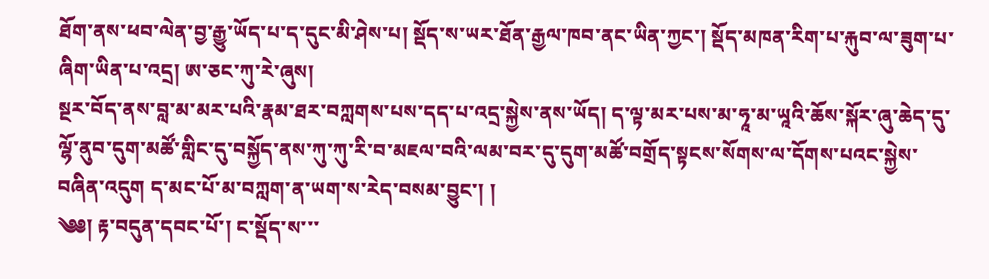ཐོག་ནས་ཕབ་ལེན་བྱ་རྒྱུ་ཡོད་པ་ད་དུང་མི་ཤེས་པ། སྡོད་ས་ཡར་ཐོན་རྒྱལ་ཁབ་ནང་ཡིན་ཀྱང་། སྡོད་མཁན་རིག་པ་རྐུབ་ལ་ཟུག་པ་ཞིག་ཡིན་པ་འདྲ། ཨ་ཅང་ཀུ་རེ་ཞུས།
སྔར་བོད་ནས་བླ་མ་མར་པའི་རྣམ་ཐར་བཀླགས་པས་དད་པ་འདྲ་སྐྱེས་ནས་ཡོད། ད་ལྟ་མར་པས་མ་ཧཱ་མ་ཡཱའི་ཆོས་སྐོར་ཞུ་ཆེད་དུ་ལྷོ་ནུབ་དུག་མཚོ་གླིང་དུ་བསྐྱོད་ནས་ཀུ་ཀུ་རི་བ་མཇལ་བའི་ལམ་བར་དུ་དུག་མཚོ་བགྲོད་སྟངས་སོགས་ལ་དོགས་པའང་སྐྱེས་བཞིན་འདུག ད་མང་པོ་མ་བཀླག་ན་ཡག་ས་རེད་བསམ་བྱུང་། །
༄༅། རྟ་བདུན་དབང་པོ་། ང་སྡོད་ས་་་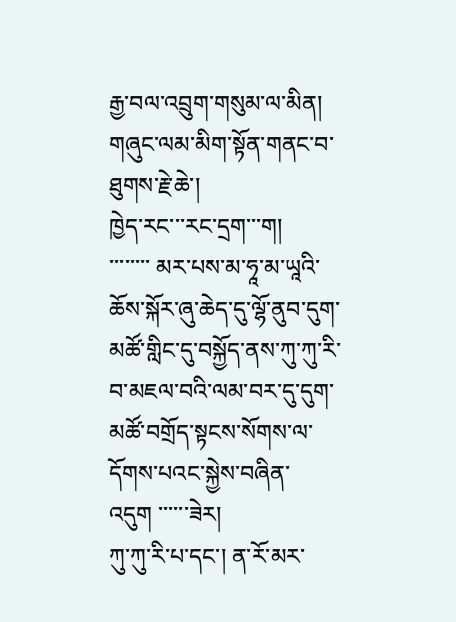རྒྱ་བལ་འབྲུག་གསུམ་ལ་མིན།
གཞུང་ལམ་མིག་སྟོན་གནང་བ་ཐུགས་རྗེ་ཆེ་།
ཁྱེད་རང་་་རང་དྲག་་་ག།
་་་་་་་་ མར་པས་མ་ཧཱ་མ་ཡཱའི་ཆོས་སྐོར་ཞུ་ཆེད་དུ་ལྷོ་ནུབ་དུག་མཚོ་གླིང་དུ་བསྐྱོད་ནས་ཀུ་ཀུ་རི་བ་མཇལ་བའི་ལམ་བར་དུ་དུག་མཚོ་བགྲོད་སྟངས་སོགས་ལ་དོགས་པའང་སྐྱེས་བཞིན་འདུག ་་་་་་ཟེར།
ཀུ་ཀུ་རི་པ་དང་། ན་རོ་མར་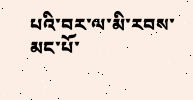པའི་བར་ལ་མི་རབས་མང་པོ་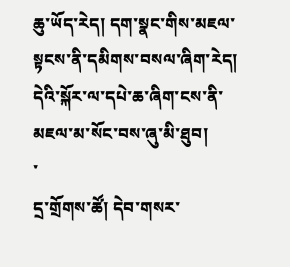ཆུ་ཡོད་རེད། དག་སྣང་གིས་མཇལ་སྟངས་ནི་དམིགས་བསལ་ཞིག་རེད། དེའི་སྐོར་ལ་དཔེ་ཆ་ཞིག་ངས་ནི་མཇལ་མ་སོང་བས་ཞུ་མི་ཐུབ།
་
དྲ་གྲོགས་ཚོ། དེབ་གསར་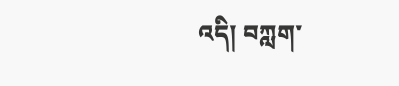འདི། བཀླག་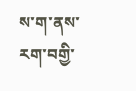ས་ག་ནས་རག་བགྱི་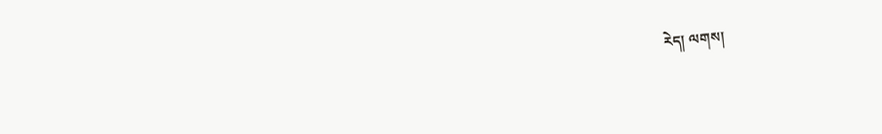རེད། ལགས།